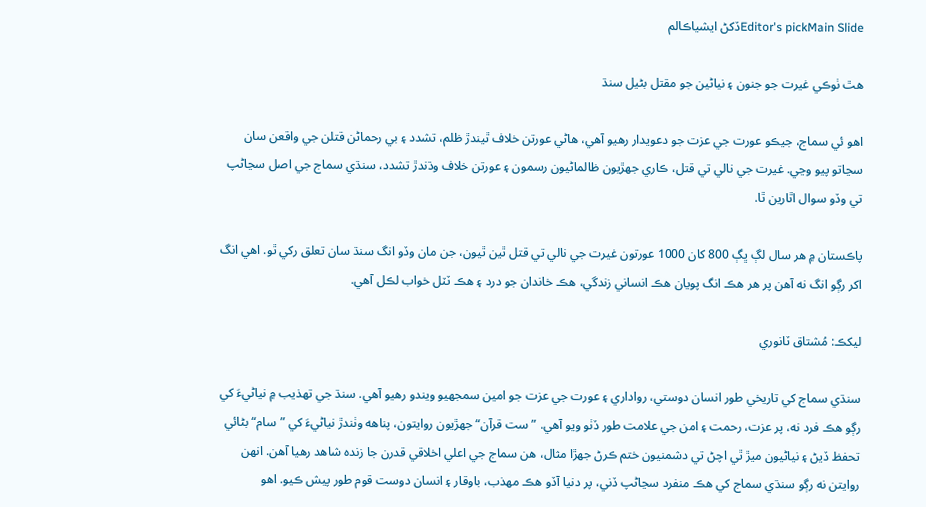Editor's pickMain Slideڏکڻ ايشياڪالم

ھٿ ٺوڪي غيرت جو جنون ۽ نياڻين جو مقتل بڻيل سنڌ

اهو ئي سماج، جيڪو عورت جي عزت جو دعويدار رهيو آهي، هاڻي عورتن خلاف ٿيندڙ ظلم، تشدد ۽ بي رحماڻن قتلن جي واقعن سان سڃاتو پيو وڃي. غيرت جي نالي تي قتل، ڪاري جهڙيون ظالماڻيون رسمون ۽ عورتن خلاف وڌندڙ تشدد، سنڌي سماج جي اصل سڃاڻپ تي وڏو سوال اٿارين ٿا.

پاڪستان ۾ هر سال لڳ ڀڳ 800 کان 1000 عورتون غيرت جي نالي تي قتل ٿين ٿيون، جن مان وڏو انگ سنڌ سان تعلق رکي ٿو. اهي انگ اکر رڳو انگ نه آهن پر هر هڪ انگ پويان هڪ انساني زندگي، هڪ خاندان جو درد ۽ هڪ ٽٽل خواب لڪل آهي.

ليکڪ: مُشتاق ٽانوري

سنڌي سماج کي تاريخي طور انسان دوستي، رواداري ۽ عورت جي عزت جو امين سمجهيو ويندو رهيو آهي. سنڌ جي تهذيب ۾ نياڻيءَ کي رڳو هڪ فرد نه، پر عزت، رحمت ۽ امن جي علامت طور ڏٺو ويو آهي. ”ست قرآن“ جهڙيون روايتون، پناهه وٺندڙ نياڻيءَ کي ”سام“ بڻائي تحفظ ڏيڻ ۽ نياڻيون ميڙ ٿي اچڻ تي دشمنيون ختم ڪرڻ جهڙا مثال، هن سماج جي اعلي اخلاقي قدرن جا زنده شاهد رهيا آهن. انهن روايتن نه رڳو سنڌي سماج کي هڪ منفرد سڃاڻپ ڏني، پر دنيا آڏو هڪ مهذب، باوقار ۽ انسان دوست قوم طور پيش ڪيو. اهو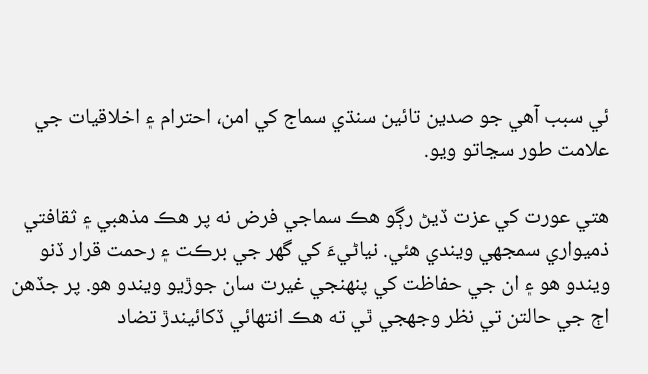ئي سبب آهي جو صدين تائين سنڌي سماج کي امن، احترام ۽ اخلاقيات جي علامت طور سڃاتو ويو.

هتي عورت کي عزت ڏيڻ رڳو هڪ سماجي فرض نه پر هڪ مذهبي ۽ ثقافتي ذميواري سمجهي ويندي هئي. نياڻيءَ کي گهر جي برڪت ۽ رحمت قرار ڏنو ويندو هو ۽ ان جي حفاظت کي پنهنجي غيرت سان جوڙيو ويندو هو. پر جڏهن اڄ جي حالتن تي نظر وجهجي ٿي ته هڪ انتهائي ڏکائيندڙ تضاد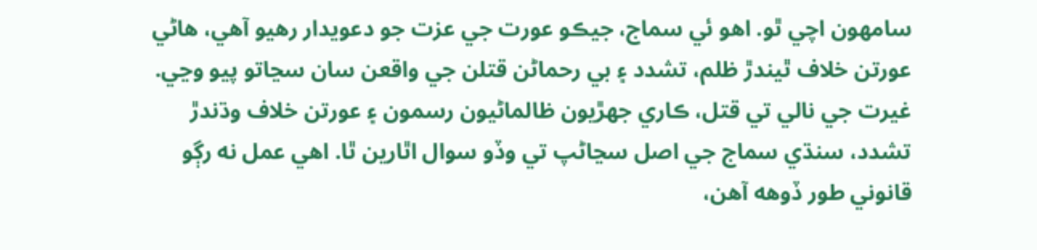سامهون اچي ٿو. اهو ئي سماج، جيڪو عورت جي عزت جو دعويدار رهيو آهي، هاڻي عورتن خلاف ٿيندڙ ظلم، تشدد ۽ بي رحماڻن قتلن جي واقعن سان سڃاتو پيو وڃي. غيرت جي نالي تي قتل، ڪاري جهڙيون ظالماڻيون رسمون ۽ عورتن خلاف وڌندڙ تشدد، سنڌي سماج جي اصل سڃاڻپ تي وڏو سوال اٿارين ٿا. اهي عمل نه رڳو قانوني طور ڏوهه آهن،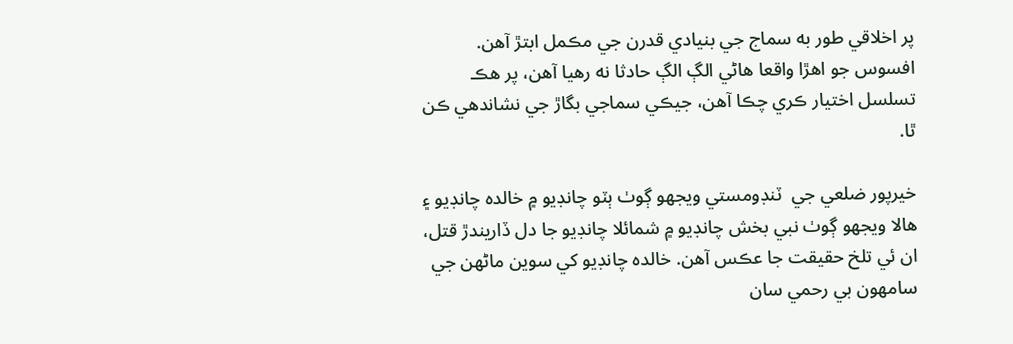پر اخلاقي طور به سماج جي بنيادي قدرن جي مڪمل ابتڙ آهن. افسوس جو اهڙا واقعا هاڻي الڳ الڳ حادثا نه رهيا آهن، پر هڪ تسلسل اختيار ڪري چڪا آهن، جيڪي سماجي بگاڙ جي نشاندهي ڪن ٿا.

خيرپور ضلعي جي  ٽنڊومستي ويجھو ڳوٺ ٻٽو چانڊيو ۾ خالده چانڊيو ۽ هالا ويجهو ڳوٺ نبي بخش چانڊيو ۾ شمائلا چانڊيو جا دل ڏاريندڙ قتل، ان ئي تلخ حقيقت جا عڪس آهن. خالده چانڊيو کي سوين ماڻهن جي سامهون بي رحمي سان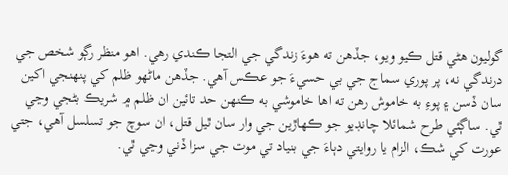گوليون هڻي قتل ڪيو ويو، جڏهن ته هوءَ زندگي جي التجا ڪندي رهي. اهو منظر رڳو شخص جي درندگي نه، پر پوري سماج جي بي حسيءَ جو عڪس آهي. جڏهن ماڻهو ظلم کي پنهنجي اکين سان ڏسن ۽ پوءِ به خاموش رهن ته اها خاموشي به ڪنهن حد تائين ان ظلم ۾ شريڪ بڻجي وڃي ٿي. ساڳئي طرح شمائلا چانڊيو جو ڪهاڙين جي وار سان ٿيل قتل، ان سوچ جو تسلسل آهي، جتي عورت کي شڪ، الزام يا روايتي دٻاءَ جي بنياد تي موت جي سزا ڏني وڃي ٿي.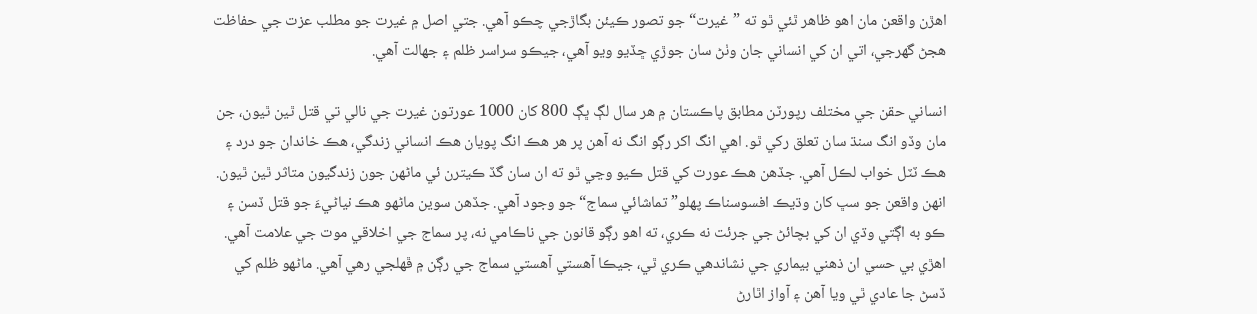اهڙن واقعن مان اهو ظاهر ٿئي ٿو ته ”غيرت“ جو تصور ڪيئن بگاڙجي چڪو آهي. جتي اصل ۾ غيرت جو مطلب عزت جي حفاظت هجڻ گهرجي، اتي ان کي انساني جان وٺڻ سان جوڙي ڇڏيو ويو آهي، جيڪو سراسر ظلم ۽ جهالت آهي.

انساني حقن جي مختلف رپورٽن مطابق پاڪستان ۾ هر سال لڳ ڀڳ 800 کان 1000 عورتون غيرت جي نالي تي قتل ٿين ٿيون، جن مان وڏو انگ سنڌ سان تعلق رکي ٿو. اهي انگ اکر رڳو انگ نه آهن پر هر هڪ انگ پويان هڪ انساني زندگي، هڪ خاندان جو درد ۽ هڪ ٽٽل خواب لڪل آهي. جڏهن هڪ عورت کي قتل ڪيو وڃي ٿو ته ان سان گڏ ڪيترن ئي ماڻهن جون زندگيون متاثر ٿين ٿيون. انهن واقعن جو سڀ کان وڌيڪ افسوسناڪ پهلو”تماشائي سماج“ جو وجود آهي. جڏهن سوين ماڻهو هڪ نياڻيءَ جو قتل ڏسن ۽ ڪو به اڳتي وڌي ان کي بچائڻ جي جرئت نه ڪري، ته اهو رڳو قانون جي ناڪامي نه، پر سماج جي اخلاقي موت جي علامت آهي. اهڙي بي حسي ان ذهني بيماري جي نشاندهي ڪري ٿي، جيڪا آهستي آهستي سماج جي رڳن ۾ ڦهلجي رهي آهي. ماڻهو ظلم کي ڏسڻ جا عادي ٿي ويا آهن ۽ آواز اٿارڻ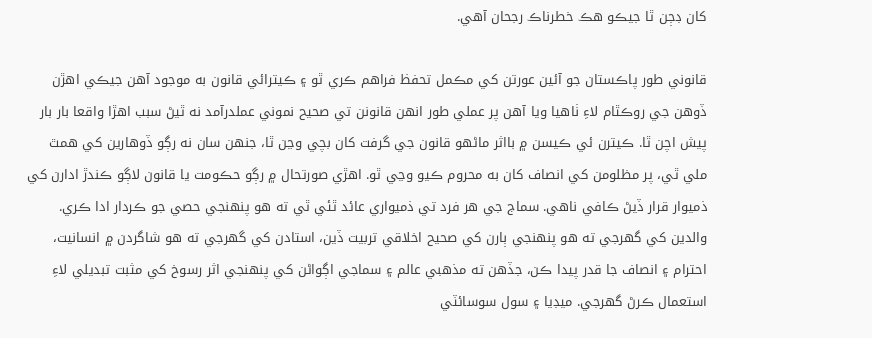کان ڊڄن ٿا جيڪو هڪ خطرناڪ رجحان آهي.

قانوني طور پاڪستان جو آئين عورتن کي مڪمل تحفظ فراهم ڪري ٿو ۽ ڪيترائي قانون به موجود آهن جيڪي اهڙن ڏوهن جي روڪٿام لاءِ ٺاهيا ويا آهن پر عملي طور انهن قانونن تي صحيح نموني عملدرآمد نه ٿيڻ سبب اهڙا واقعا بار بار پيش اچن ٿا. ڪيترن ئي ڪيسن ۾ بااثر ماڻهو قانون جي گرفت کان بچي وڃن ٿا، جنهن سان نه رڳو ڏوهارين کي همٿ ملي ٿي، پر مظلومن کي انصاف کان به محروم ڪيو وڃي ٿو. اهڙي صورتحال ۾ رڳو حڪومت يا قانون لاڳو ڪندڙ ادارن کي ذميوار قرار ڏيڻ ڪافي ناهي. سماج جي هر فرد تي ذميواري عائد ٿئي ٿي ته هو پنهنجي حصي جو ڪردار ادا ڪري. والدين کي گهرجي ته هو پنهنجي ٻارن کي صحيح اخلاقي تربيت ڏين، استادن کي گهرجي ته هو شاگردن ۾ انسانيت، احترام ۽ انصاف جا قدر پيدا ڪن، جڏهن ته مذهبي عالم ۽ سماجي اڳواڻن کي پنهنجي اثر رسوخ کي مثبت تبديلي لاءِ استعمال ڪرڻ گهرجي. ميڊيا ۽ سول سوسائٽي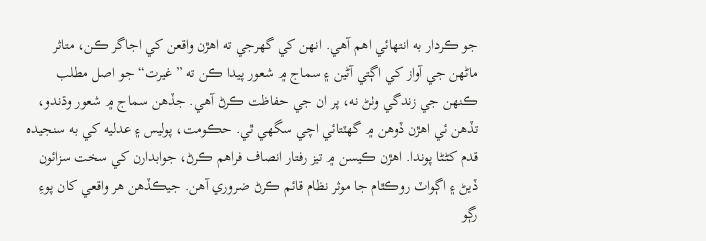جو ڪردار به انتهائي اهم آهي. انهن کي گهرجي ته اهڙن واقعن کي اجاگر ڪن، متاثر ماڻهن جي آواز کي اڳتي آڻين ۽ سماج ۾ شعور پيدا ڪن ته ”غيرت“ جو اصل مطلب ڪنهن جي زندگي وٺڻ نه، پر ان جي حفاظت ڪرڻ آهي. جڏهن سماج ۾ شعور وڌندو، تڏهن ئي اهڙن ڏوهن ۾ گهٽتائي اچي سگهي ٿي. حڪومت، پوليس ۽ عدليه کي به سنجيده قدم کڻڻا پوندا. اهڙن ڪيسن ۾ تيز رفتار انصاف فراهم ڪرڻ، جوابدارن کي سخت سزائون ڏيڻ ۽ اڳواٽ روڪٿام جا موثر نظام قائم ڪرڻ ضروري آهن. جيڪڏهن هر واقعي کان پوءِ رڳو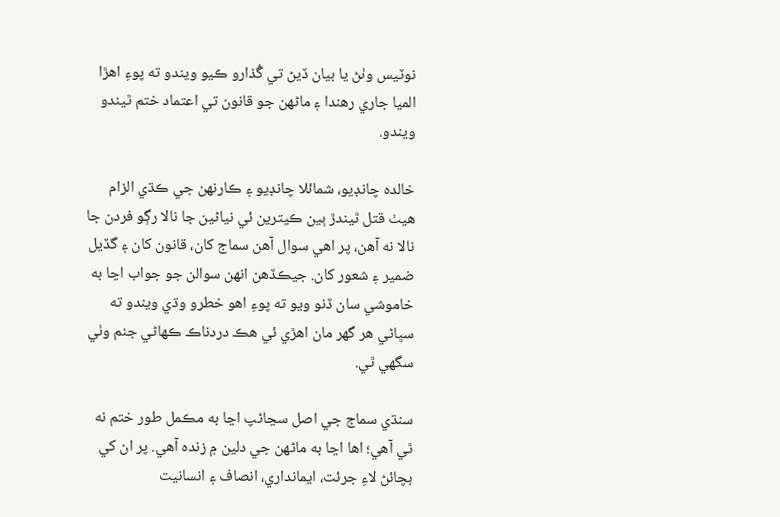نوٽيس وٺڻ يا بيان ڏيڻ تي گُذارو ڪيو ويندو ته پوءِ اهڙا الميا جاري رهندا ۽ ماڻهن جو قانون تي اعتماد ختم ٿيندو ويندو.

خالده چانڊيو، شمائلا چانڊيو ۽ ڪارنهن جي ڪڌي الزام هيٺ قتل ٿيندڙ ٻين ڪيترين ئي نياڻين جا نالا رڳو فردن جا نالا نه آهن، پر اهي سوال آهن سماج کان، قانون کان ۽ گڏيل ضمير ۽ شعور کان. جيڪڏهن انهن سوالن جو جواب اڃا به خاموشي سان ڏنو ويو ته پوءِ اهو خطرو وڌي ويندو ته سڀاڻي هر گهر مان اهڙي ئي هڪ دردناڪ ڪهاڻي جنم وٺي سگهي ٿي.

سنڌي سماج جي اصل سڃاڻپ اڃا به مڪمل طور ختم نه ٿي آهي؛ اها اڃا به ماڻهن جي دلين ۾ زنده آهي. پر ان کي بچائڻ لاءِ جرئت، ايمانداري، انصاف ۽ انسانيت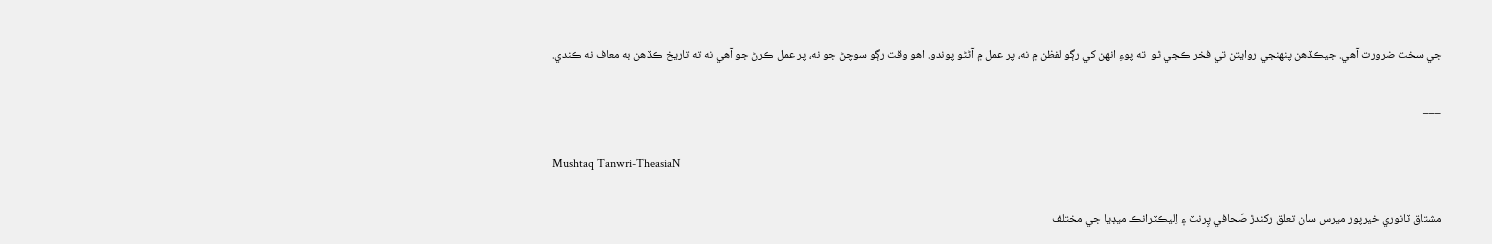جي سخت ضرورت آهي. جيڪڏهن پنهنجي روايتن تي فخر ڪجي ٿو  ته پوءِ انهن کي رڳو لفظن ۾ نه، پر عمل ۾ آڻڻو پوندو. اهو وقت رڳو سوچڻ جو نه، پر عمل ڪرڻ جو آهي نه ته تاريخ ڪڏهن به معاف نه ڪندي.

___

Mushtaq Tanwri-TheasiaN

مشتاق ٽانوري خيرپور ميرس سان تعلق رکندڙ صَحافي پِرنٽ ۽ اِليڪٽرانڪ ميڊيا جي مختلف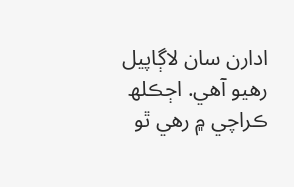ادارن سان لاڳاپيل رهيو آهي. اڄڪلھ ڪراچي ۾ رهي ٿو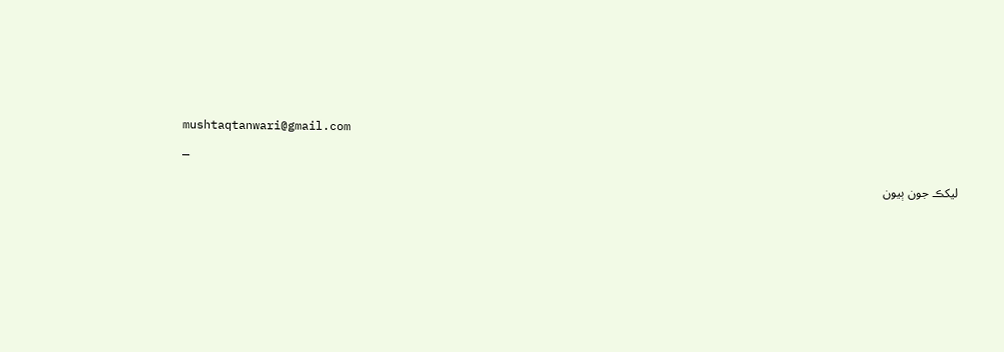mushtaqtanwari@gmail.com

                                                                                                              —

ليکڪ جون ٻيون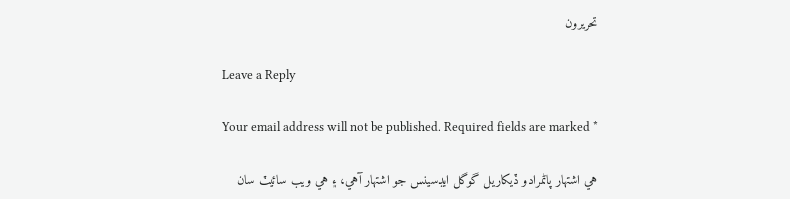تحريرون

Leave a Reply

Your email address will not be published. Required fields are marked *

هي اشتهار پاڻمرادو ڏيکاريل گوگل ايڊسينس جو اشتهار آهي، ۽ هي ويب سائيٽ سان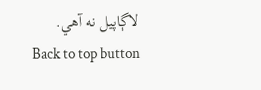لاڳاپيل نه آهي.
Back to top button